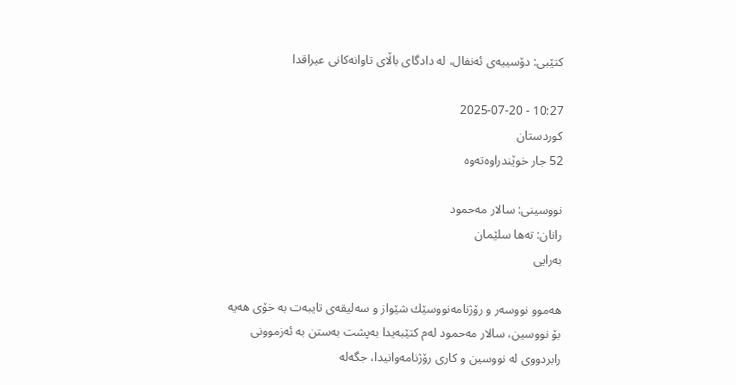كتێبی: دۆسییه‌ی ئه‌نفال، له ‌دادگای باڵای تاوانه‌كانی عیراقدا

10:27 - 2025-07-20
کوردستان
52 جار خوێندراوەتەوە

نووسینی: سالار مه‌حمود
رانان: ته‌ها سلێمان
به‌رایی

هه‌موو نووسه‌ر و رۆژنامه‌نووسێك شێواز و سه‌لیقه‌ی تایبه‌ت به‌ خۆی هه‌یه‌ بۆ نووسین، سالار مه‌حمود له‌م كتێبه‌یدا به‌پشت به‌ستن به‌ ئه‌زموونی رابردووی له‌ نووسین و كاری رۆژنامه‌وانیدا، جگه‌له‌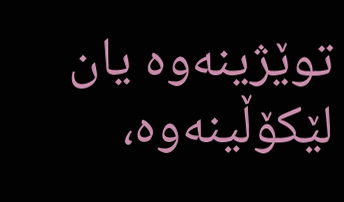توێژینه‌وه‌ یان لێكۆڵینه‌وه‌،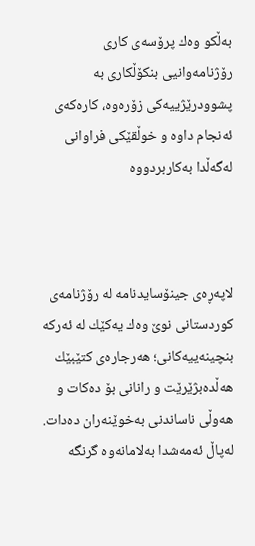به‌ڵكو وه‌ك پرۆسه‌ی كاری رۆژنامه‌وانیی بنكۆڵكاری به‌ پشوودرێژییه‌كی زۆره‌وه‌، كاره‌كه‌ی ئه‌نجام داوه‌ و خوڵقێكی فراوانی له‌گه‌ڵدا به‌كاربردووه‌



لاپه‌ڕه‌ی جینۆسایدنامه‌ له‌ رۆژنامه‌ی كوردستانی نوێ وه‌ك یه‌كێك له‌ ئه‌ركه‌ بنچینه‌ییه‌كانی؛ هه‌رجاره‌ی كتێبێك هه‌ڵده‌بژێرێت و رانانی بۆ ده‌كات و هه‌وڵی ناساندنی به‌خوێنه‌ران ده‌دات. له‌پاڵ ئه‌مه‌شدا به‌لامانه‌وه‌ گرنگه‌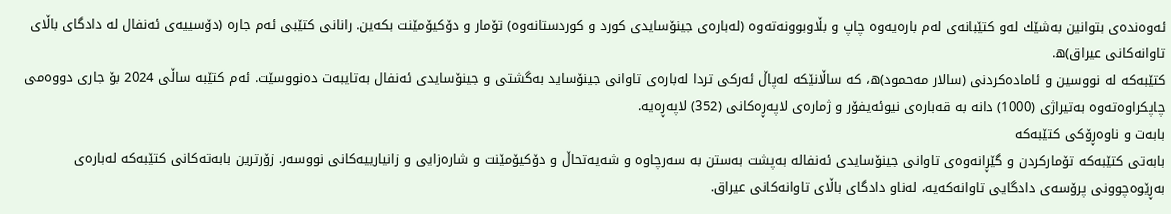ئه‌وه‌نده‌ی بتوانین به‌شێك له‌و كتێبانه‌ی له‌م بارەیە‌وه‌ چاپ و بڵاوبوونه‌ته‌وه‌ (له‌باره‌ی جینۆسایدی كورد و كوردستانه‌وه‌) تۆمار و دۆکیۆمێنت بكه‌ین. رانانی كتێبی ئه‌م جاره‌ (دۆسییه‌ی ئه‌نفال له‌ دادگای باڵای تاوانه‌كانی عیراق)ه‌.
كتێبه‌كه‌ له‌ نووسین و ئاماده‌كردنی (سالار مه‌حمود)ه‌، كه‌ ساڵانێكه‌ له‌پاڵ ئه‌ركی تردا له‌باره‌ی تاوانی جینۆساید به‌گشتی و جینۆسایدی ئه‌نفال به‌تایبه‌ت ده‌نووسێت. ئه‌م كتێبه‌ ساڵی 2024 بۆ جاری دووەمی چاپکراوەتەوە به‌تیراژی (1000) دانه‌ به‌ قه‌باره‌ی نیوئه‌یفۆر و ژماره‌ی لاپه‌ڕە‌كانی (352) لاپه‌ڕەیه‌.
بابه‌ت و ناوه‌ڕۆكی كتێبه‌كه‌
بابه‌تی كتێبه‌كه‌ تۆماركردن و گێڕانه‌وه‌ی تاوانی جینۆسایدی ئه‌نفاله‌ به‌پشت به‌ستن به ‌سه‌رچاوه‌ و شه‌یه‌تحاڵ و دۆكیۆمێنت و شاره‌زایی و زانیارییه‌كانی نووسه‌ر. زۆرترین بابه‌ته‌كانی كتێبه‌كه‌ له‌باره‌ی به‌ڕێوه‌چوونی پرۆسه‌ی دادگایی تاوانه‌كه‌یه،‌ له‌ناو دادگای باڵای تاوانه‌كانی عیراق.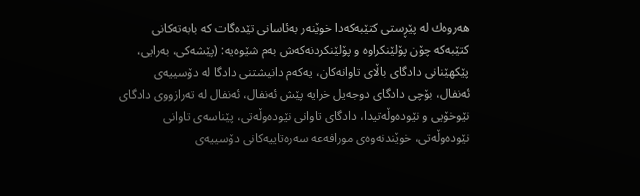هه‌روه‌ك له ‌پێڕستی كتێبه‌كه‌دا خوێنه‌ر به‌ئاسانی تێده‌گات كه‌ بابه‌ته‌كانی كتێبه‌كه‌ چۆن پۆلێنكراوه‌ و پۆلێنكردنه‌كه‌ش به‌م شێوه‌یه‌: (پێشه‌كی، به‌رایی، پێكهێنانی دادگای باڵای تاوانه‌كان، یه‌كه‌م دانیشتنی دادگا له ‌دۆسییه‌ی ئه‌نفال، بۆچی دادگای دوجه‌یل خرایه‌ پێش ئه‌نفال، ئه‌نفال له ‌ته‌رازووی دادگای نێوخۆیی و نێوده‌وڵه‌تیدا، دادگای تاوانی نێوده‌وڵه‌تی، پێناسه‌ی تاوانی نێوده‌وڵه‌تی، خوێندنه‌وه‌ی مورافه‌عه‌ سه‌ره‌تاییه‌كانی دۆسییه‌ی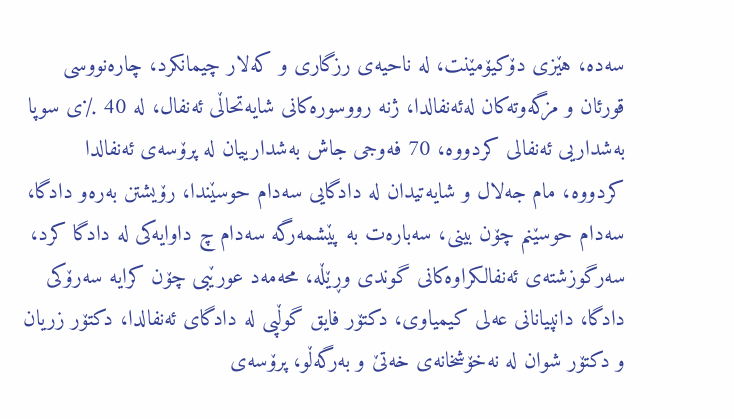سه‌ده‌، هێزی دۆكیۆمێنت، له‌ ناحیه‌ی رزگاری و كه‌لار چیمانكرد، چاره‌نووسی قورئان و مزگه‌وته‌كان له‌ئه‌نفالدا، ژنه‌ رووسوره‌كانی شایه‌تحاڵی ئه‌نفال، له‌ 40 ٪ی سوپا به‌شداریی ئه‌نفالی كردووه‌، 70 فه‌وجی جاش به‌شدارییان له‌ پرۆسه‌ی ئه‌نفالدا كردووه‌، مام جه‌لال و شایه‌تیدان له ‌دادگایی سه‌دام حوسێندا، رۆیشتن به‌ره‌و دادگا، سه‌دام حوسێنم چۆن بینی، سه‌باره‌ت به‌ پێشمه‌رگه‌ سه‌دام چ داوایه‌كی له ‌دادگا كرد، سه‌رگوزشته‌ی ئه‌نفالكراوه‌كانی گوندی وڕێڵه‌، محه‌مه‌د عورێبی چۆن كرایه‌ سه‌رۆكی دادگا، دانپیانانی عه‌لی كیمیاوی، دكتۆر فایق گوڵپی له‌ دادگای ئه‌نفالدا، دكتۆر زریان و دكتۆر شوان له‌ نه‌خۆشخانه‌ی خه‌تێ و به‌رگه‌ڵو، پرۆسه‌ی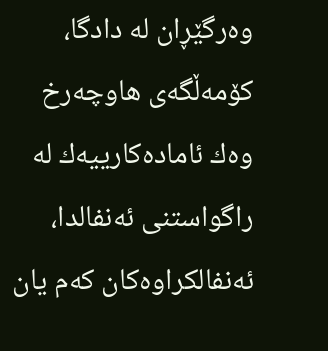وه‌رگێڕان له‌ دادگا، كۆمه‌ڵگه‌ی هاوچه‌رخ وه‌ك ئاماده‌كارییه‌ك له‌ راگواستنی ئه‌نفالدا، ئه‌نفالكراوه‌كان كه‌م یان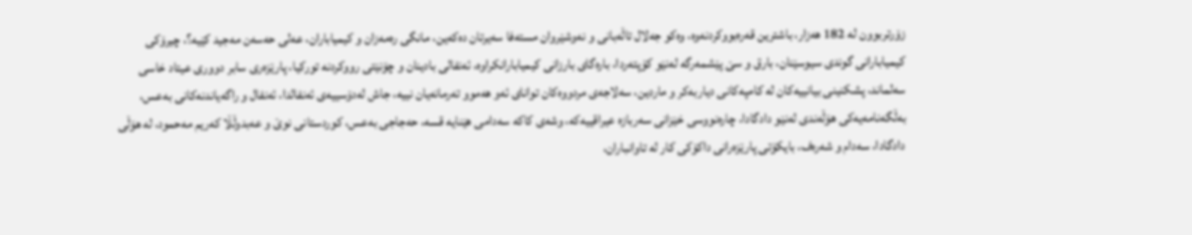زۆرتربوون له‌ 182 هه‌زار، باشترین قه‌ره‌بووكردنه‌وه‌، وه‌كو جه‌لال تاڵه‌بانی و نه‌وشێروان مسته‌فا سه‌یرتان ده‌كه‌ین، مانگی ره‌مه‌زان و كیمیاباران، عه‌لی حه‌سه‌ن مه‌جید كێیه‌؟، چیرۆكی كیمیابارانی گوندی سیوسێنان، بارق و سێ پێشمه‌رگه‌ له‌نێو كۆپته‌ردا، باره‌گای بارزانی كیمیابارانكراوه‌، ئه‌نفالی بادینان و چۆنێتی رووكردنه‌ توركیا، پارێزه‌ری سابر دووری عیتاد خاسی سه‌لماند، پشكنینی بیانییه‌كان له ‌كامپه‌كانی دیاربه‌كر و ماردین، سه‌لاجه‌ی مردووه‌كان توانای ئه‌و هه‌موو ته‌رمانه‌یان نییه‌، جاش له‌دۆسییه‌ی ئه‌نفالدا، ئه‌نفال و راگه‌یاندنه‌كانی به‌عس، به‌ڵگه‌نامه‌یه‌كی هۆڵه‌ندی له‌نێو دادگادا، چاره‌نووسی خێزانی سه‌ربازه‌ عیراقییه‌كه‌، وشه‌ی كاكه‌ سه‌دامی هێنایه‌ قسه‌، حه‌جاجی به‌عس، كوردستانی نوێ و عه‌بدوڵڵا كه‌ریم مه‌حمود، له‌ هۆڵی دادگادا، سه‌دام و شه‌ره‌ف، بایكۆتی پارێزه‌رانی داكۆكی كار له‌ تاوانباران،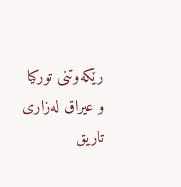رێكه‌وتنی توركیا و عیراق له‌زاری تاریق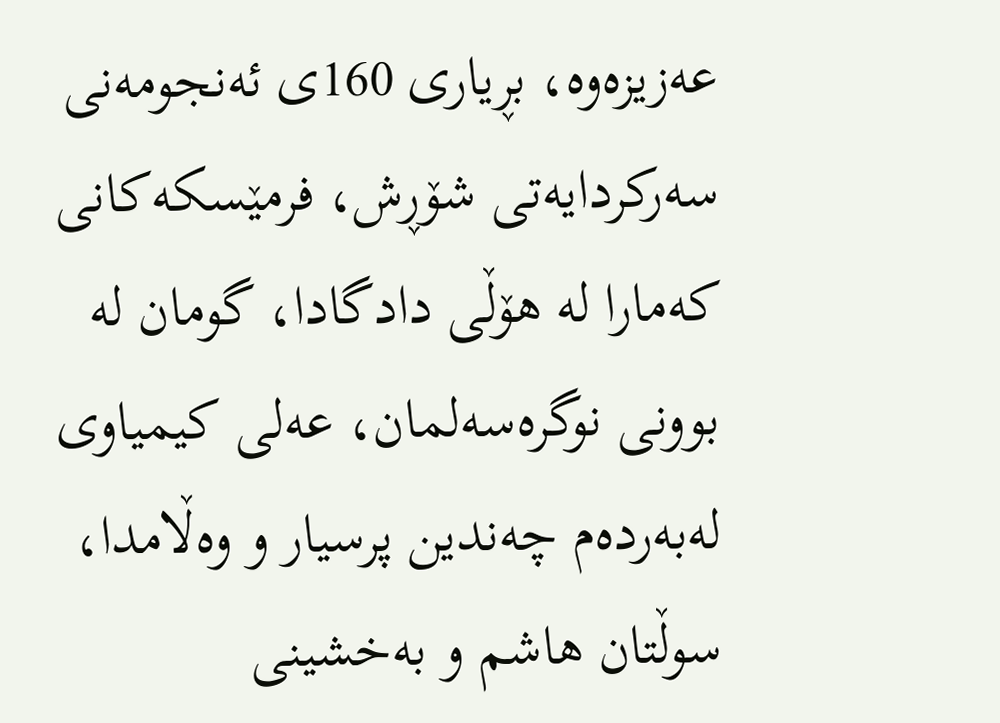عه‌زیزه‌وه‌، بڕیاری 160ی ئه‌نجومه‌نی سه‌ركردایه‌تی شۆڕش، فرمێسكه‌كانی كه‌مارا له‌ هۆڵی دادگادا، گومان له‌ بوونی نوگره‌سه‌لمان، عه‌لی كیمیاوی له‌به‌رده‌م چه‌ندین پرسیار و وه‌ڵامدا، سوڵتان هاشم و به‌خشینی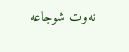نه‌وت شوجاعه‌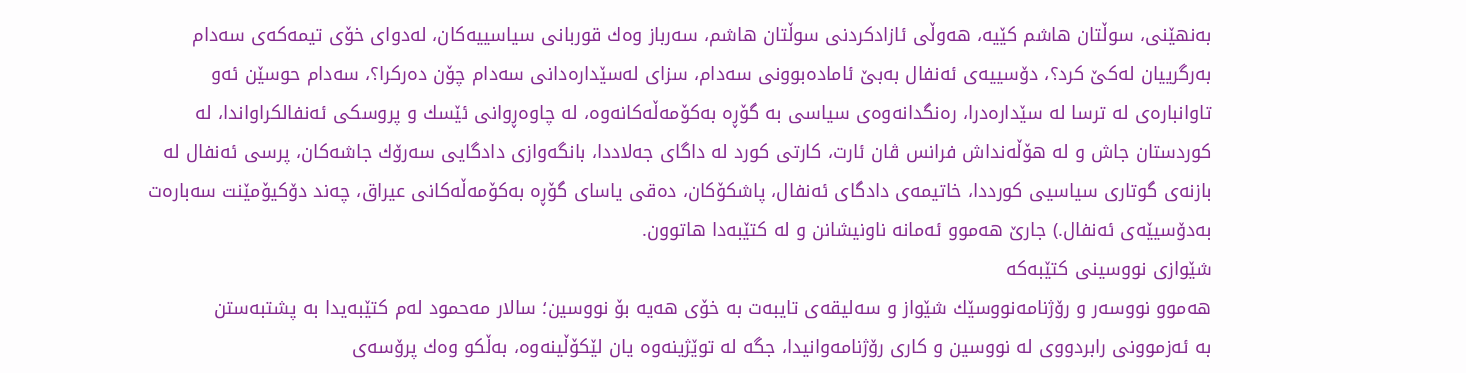به‌نهێنی، سوڵتان هاشم كێیه‌، هه‌وڵی ئازادكردنی سوڵتان هاشم، سه‌رباز وه‌ك قوربانی سیاسییه‌كان، له‌دوای خۆی تیمه‌كه‌ی سه‌دام به‌رگرییان له‌كێ كرد؟، دۆسییه‌ی ئه‌نفال به‌بێ ئاماده‌بوونی سه‌دام، سزای له‌سێداره‌دانی سه‌دام چۆن ده‌ركرا؟، سه‌دام حوسێن ئه‌و تاوانباره‌ی له‌ ترسا له‌ سێداره‌درا، ره‌نگدانه‌وه‌ی سیاسی به‌ گۆڕە ‌به‌كۆمه‌ڵه‌كانه‌وه‌، له‌ چاوه‌ڕوانی ئێسك و پروسكی ئه‌نفالكراواندا، له‌ كوردستان جاش و له‌ هۆڵه‌نداش فرانس ڤان ئارت، كارتی كورد له‌ داگای جه‌لاددا، بانگه‌وازی دادگایی سه‌رۆك جاشه‌كان، پرسی ئه‌نفال له‌ بازنه‌ی گوتاری سیاسیی كورددا، خاتیمه‌ی دادگای ئه‌نفال، پاشكۆكان، ده‌قی یاسای گۆڕه‌ به‌كۆمه‌ڵه‌كانی عیراق، چه‌ند دۆكیۆمێنت سه‌باره‌ت به‌دۆسیێه‌ی ئه‌نفال.) جارێ هه‌موو ئه‌مانه‌ ناونیشانن و له‌ كتێبه‌دا هاتوون.
شێوازی نووسینی كتێبه‌كه‌
هه‌موو نووسه‌ر و رۆژنامه‌نووسێك شێواز و سه‌لیقه‌ی تایبه‌ت به‌ خۆی هه‌یه‌ بۆ نووسین؛ سالار مه‌حمود له‌م كتێبه‌یدا به ‌پشتبه‌ستن به ‌ئه‌زموونی رابردووی له‌ نووسین و كاری رۆژنامه‌وانیدا، جگه ‌له‌ توێژینه‌وه‌ یان لێكۆڵینه‌وه‌، به‌ڵكو وه‌ك پرۆسه‌ی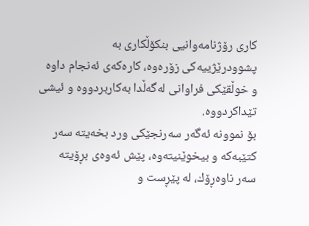كاری رۆژنامه‌وانیی بنكۆڵكاری به‌ پشوودرێژییه‌كی زۆره‌وه‌، كاره‌كه‌ی ئه‌نجام داوه‌ و خوڵقێكی فراوانی له‌گه‌ڵدا به‌كاربردووه‌ و ئیشی تێداكردووه‌.
بۆ نموونه‌ ئه‌گه‌ر سه‌رنجێكی ورد بخه‌یته‌ سه‌ر كتێبه‌كه‌ و بیخوێنیته‌وه‌، پێش ئه‌وه‌ی بڕۆیته‌ سه‌ر ناوه‌ڕۆك، له ‌پێڕست و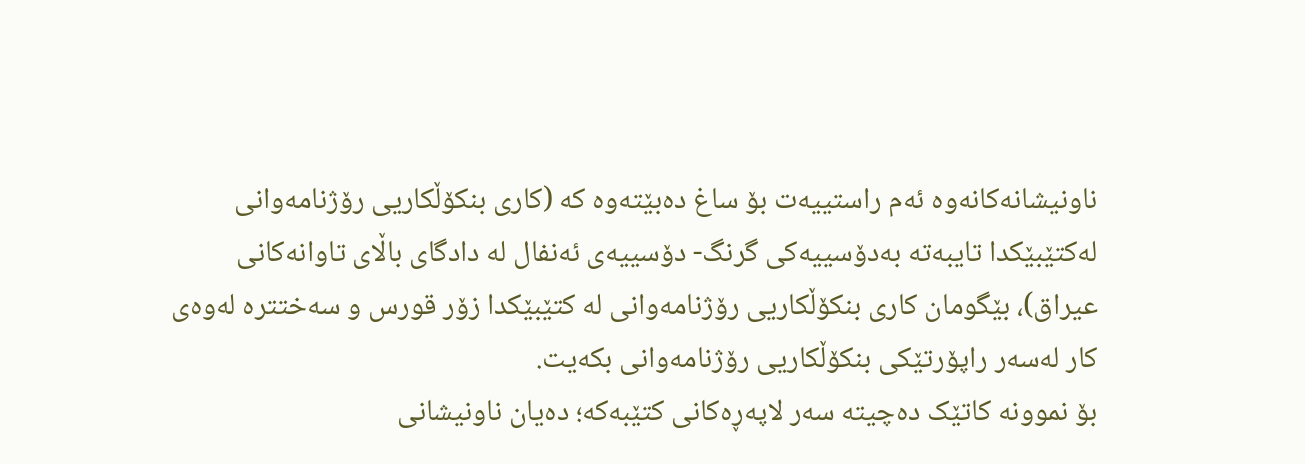ناونیشانه‌كانه‌وه‌ ئه‌م راستییه‌ت بۆ ساغ دەبێتەوە کە (كاری بنكۆڵكاریی رۆژنامه‌وانی له‌كتێبێكدا تایبه‌ته‌ به‌دۆسییه‌كی گرنگ- دۆسییه‌ی ئه‌نفال له‌ دادگای باڵای تاوانه‌كانی عیراق)، بێگومان كاری بنكۆڵكاریی رۆژنامه‌وانی له‌ كتێبێكدا زۆر قورس و سه‌ختتره‌ له‌وه‌ی كار له‌سه‌ر راپۆرتێكی بنكۆڵكاریی رۆژنامه‌وانی بكه‌یت.
بۆ نموونه‌ كاتێک ده‌چیته‌ سه‌ر لاپه‌ڕه‌كانی كتێبه‌كه‌؛ ده‌یان ناونیشانی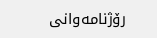رۆژنامه‌وانی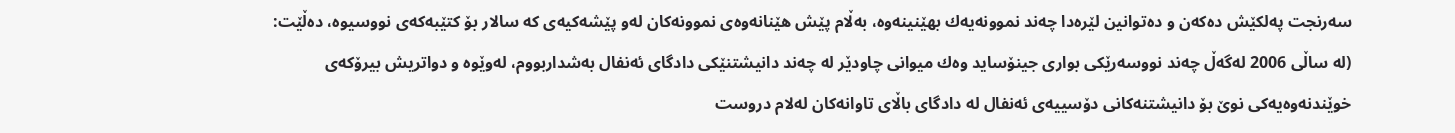سه‌رنجت په‌لكێش ده‌كه‌ن و ده‌توانین لێره‌دا چه‌ند نموونه‌یه‌ك بهێنینه‌وه‌، به‌ڵام پێش هێنانه‌وه‌ی نموونه‌كان له‌و پێشه‌كیه‌ی كه‌ سالار بۆ كتێبه‌كه‌ی نووسیوه‌، ده‌ڵێت: (له ‌ساڵی 2006 له‌گه‌ڵ چه‌ند نووسه‌رێكی بواری جینۆساید وه‌ك میوانی چاودێر له‌ چه‌ند دانیشتنێكی دادگای ئه‌نفال به‌شداربووم، له‌وێوه‌ و دواتریش بیرۆكه‌ی خوێندنه‌وه‌یه‌كی نوێ بۆ دانیشتنه‌كانی دۆسییه‌ی ئه‌نفال له‌ دادگای باڵای تاوانه‌كان له‌لام دروست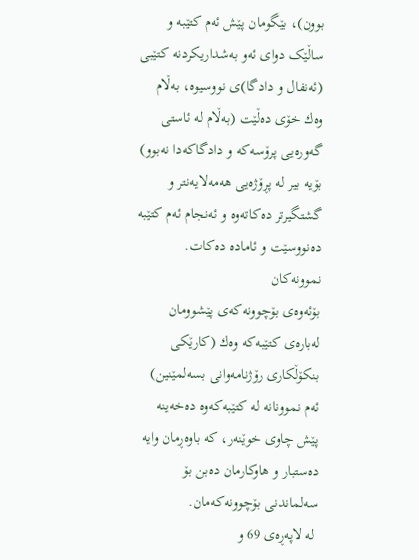بوون)، بێگومان پێش ئه‌م كتێبه‌ و ساڵێک دوای ئه‌و به‌شداریكردنه‌ كتێبی (ئه‌نفال و دادگا)ی نووسیوه‌، به‌ڵام وه‌ك خۆی ده‌ڵێت (به‌ڵام له‌ ئاستی گه‌وره‌یی پرۆسه‌كه‌ و دادگاكەدا‌ نه‌بوو) بۆیه‌ بیر له‌ پڕۆژه‌یی هه‌مه‌لایه‌نتر و گشتگیرتر ده‌كاته‌وه‌ و ئه‌نجام ئه‌م كتێبه‌ ده‌نووسێت و ئاماده‌ ده‌كات.
نموونه‌كان
بۆئه‌وه‌ی بۆچوونه‌كه‌ی پێشوومان له‌باره‌ی كتێبه‌كه‌ وه‌ك (كارێكی بنكۆڵكاری رۆژنامه‌وانی بسه‌لمێنین) ئه‌م نموونانه‌ له‌ كتێبه‌كه‌وه‌ ده‌خه‌ینه‌ پێش چاوی خوێنه‌ر، كه‌ باوه‌ڕمان وایه‌ ده‌ستبار و هاوكارمان ده‌بن بۆ سه‌لماندنی بۆچوونه‌كه‌مان.
 له‌ لاپه‌ڕه‌ی 69 و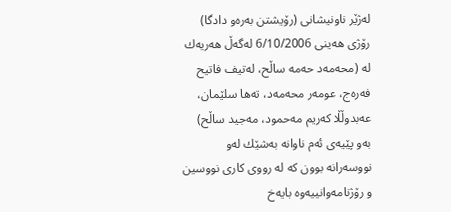له‌ژێر ناونیشانی (رۆیشتن به‌ره‌و دادگا) رۆژی هه‌ینی 6/10/2006 له‌گه‌ڵ هه‌ریه‌ك له‌ (محه‌مه‌د حه‌مه‌ ساڵح، له‌تیف فاتیح فه‌ره‌ج، عومه‌ر محه‌مه‌د، ته‌ها سلێمان، عه‌بدوڵڵا كه‌ریم مه‌حمود، مه‌جید ساڵح) به‌و پێیه‌ی ئه‌م ناوانه‌ به‌شێك له‌و نووسه‌رانه‌ بوون كه‌ له‌ رووی كاری نووسین و رۆژنامه‌وانییه‌وه‌ بایه‌خ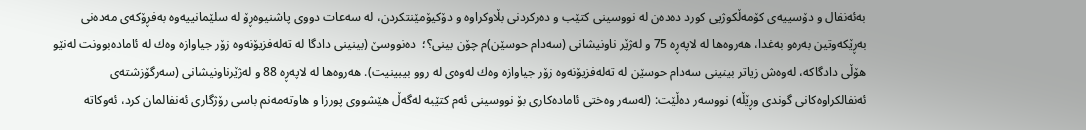به‌ئه‌نفال و دۆسییه‌ی كۆمه‌ڵكوژیی ‌كورد ده‌ده‌ن له‌ نووسینی كتێب و ده‌ركردنی بڵاوكراوه‌ و دۆكیۆمێنتكردن، له‌ سه‌عات دووی پاشنیوه‌ڕۆ له‌ سلێمانییه‌وه‌ به‌فڕۆكه‌ی مه‌ده‌نی به‌ڕێكه‌وتین به‌ره‌و به‌غدا، هه‌روه‌ها له‌ لاپه‌ڕه‌ 75 و له‌ژێر ناونیشانی (سه‌دام حوسێن)م چۆن بینی؟؛  ده‌نووسێ (بینینی دادگا له‌ ته‌له‌فزیۆنه‌وه‌ زۆر جیاوازه‌ وه‌ك له‌ ئاماده‌بوونت له‌نێو هۆڵی دادگاكه‌، له‌وه‌ش زیاتر بینینی سه‌دام حوسێن له‌ ته‌له‌فزیۆنه‌وه‌ زۆر جیاوازه‌ وه‌ك له‌وه‌ی له‌ روو بیبینیت). هه‌روه‌ها له‌ لاپه‌ڕه‌ 88 و له‌ژێرناونیشانی (سه‌رگۆزشته‌ی ئه‌نفالكراوه‌كانی گوندی وڕێڵه‌) نووسه‌ر ده‌ڵێت: (له‌سه‌ر وه‌ختی ئاماده‌كاری بۆ نووسینی ئه‌م كتێبه‌ له‌گه‌ڵ هێشووی پورزا و هاوته‌مه‌نم باسی رۆژگاری ئه‌نفالمان كرد، ئه‌وكاته‌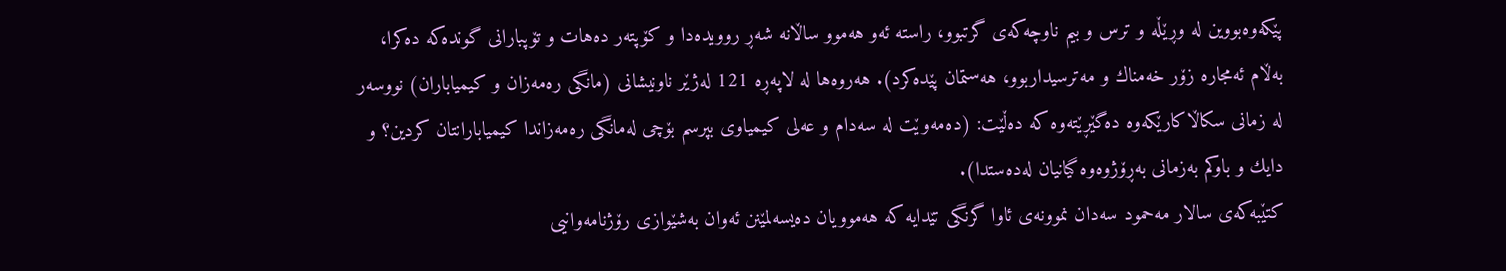پێكه‌وه‌بووین له‌ وڕێڵه‌ و ‌ترس و بیم ناوچه‌كه‌ی گرتبوو، راسته‌ ئه‌و هه‌موو ساڵانه‌ شه‌ڕ روویده‌دا و كۆپته‌ر ده‌هات و تۆپبارانی گونده‌كه‌ ده‌كرا، به‌ڵام ئه‌مجاره‌ زۆر خه‌مناك و مه‌ترسیداربوو، هه‌ستمان پێده‌كرد). هه‌روه‌ها له‌ لاپه‌ڕه‌ 121 له‌ژێر ناونیشانی (مانگی ره‌مه‌زان و كیمیاباران) نووسه‌ر له‌ زمانی سكاڵاكارێكه‌وه‌ ده‌گێڕێته‌وه‌ كه‌ ده‌ڵێت: (ده‌مه‌وێت له‌ سه‌دام و عه‌لی كیمیاوی بپرسم بۆچی له‌مانگی ره‌مه‌زاندا كیمیابارانتان كردین؟ و دایك و باوكم به‌زمانی به‌ڕۆژوه‌وه‌ گیانیان له‌ده‌ستدا).
كتێبه‌كه‌ی سالار مه‌حمود سه‌دان نموونه‌ی ئاوا گرنگی تێدایه‌ كه‌ هه‌موویان ده‌یسه‌لمێنن ئه‌وان به‌شێوازی رۆژنامه‌وانیی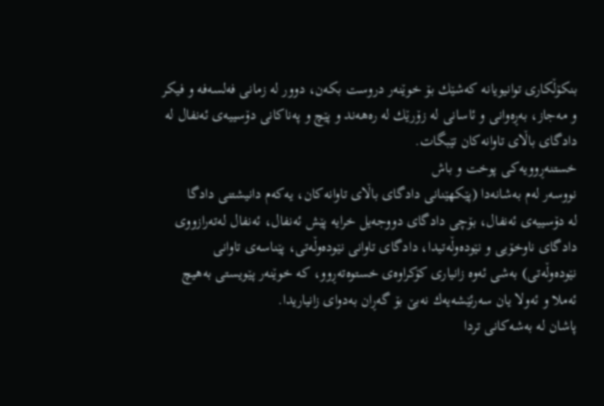بنكۆڵكاری توانیویانه‌ كه‌شێك بۆ خوێنه‌ر دروست بكه‌ن، دوور له‌ زمانی فه‌لسه‌فه‌ و فیكر و مه‌جاز، به‌ڕه‌وانی و ئاسانی له‌ زۆرێك له‌ ره‌هه‌ند و پێچ و په‌ناكانی دۆسییه‌ی ئه‌نفال له‌ دادگای باڵای تاوانه‌كان تێبگات.
خستنه‌ڕوویه‌كی پوخت و باش
نووسه‌ر له‌م به‌شانه‌دا (پێكهێنانی دادگای باڵای تاوانه‌كان، یه‌كه‌م دانیشتنی دادگا له ‌دۆسییه‌ی ئه‌نفال، بۆچی دادگای دووجه‌یل خرایه‌ پێش ئه‌نفال، ئه‌نفال له‌ته‌رازووی دادگای ناوخۆیی و نێوده‌وڵه‌تیدا، دادگای تاوانی نێوده‌وڵه‌تی، پێناسه‌ی تاوانی نێوده‌وڵه‌تی) به‌شی ئه‌وه‌ زانیاری كۆكراوه‌ی خستوه‌ته‌ڕوو، كه‌ خوێنه‌ر پێویستی به‌هیچ ئه‌ملا و ئه‌ولا یان سه‌رئێشه‌یه‌ك نه‌بێ بۆ گه‌ڕان به‌دوای زانیاریدا.
پاشان له ‌به‌شه‌كانی تردا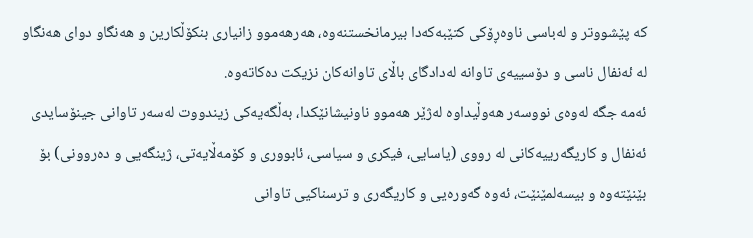كه‌ پێشووتر و له‌باسی ناوه‌ڕۆكی كتێبه‌كه‌دا بیرمانخستنه‌وه‌، هه‌رهه‌موو زانیاری بنكۆڵكارین و هه‌نگاو دوای هه‌نگاو له‌ ئه‌نفال ناسی و دۆسییه‌ی تاوانه‌ له‌دادگای باڵای تاوانه‌كان نزیكت ده‌كاته‌وه‌.
ئه‌مه‌ جگه‌ له‌وه‌ی نووسه‌ر هه‌وڵیداوه‌ له‌ژێر هه‌موو ناونیشانێكدا، به‌ڵگه‌یه‌كی زیندووت له‌سه‌ر تاوانی جینۆسایدی ئه‌نفال و كاریگه‌رییه‌كانی له‌ رووی (یاسایی، فیكری و سیاسی، ئابووری و كۆمه‌ڵایه‌تی، ژینگه‌یی و ده‌روونی) بۆ بێنێته‌وه‌ و بیسه‌لمێنێت، ئه‌وه‌ گه‌وره‌یی و كاریگه‌ری و ترسناكیی تاوانی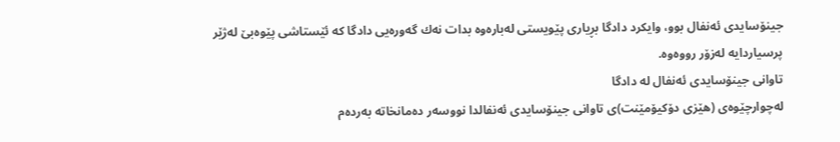جینۆسایدی ئه‌نفال بوو، وایكرد دادگا بڕیاری پێویستی له‌باره‌وه‌ بدات نه‌ك گه‌وره‌یی دادگا كه‌ ئێستاشی پێوه‌بێ له‌ژێر پرسیاردایه‌ له‌زۆر رووه‌وه‌.
تاوانی جینۆسایدی ئه‌نفال له‌ دادگا
له‌چوارچێوه‌ی (هێزی دۆكیۆمێنت)ی تاوانی جینۆسایدی ئه‌نفالدا نووسه‌ر ده‌مانخاته‌ به‌رده‌م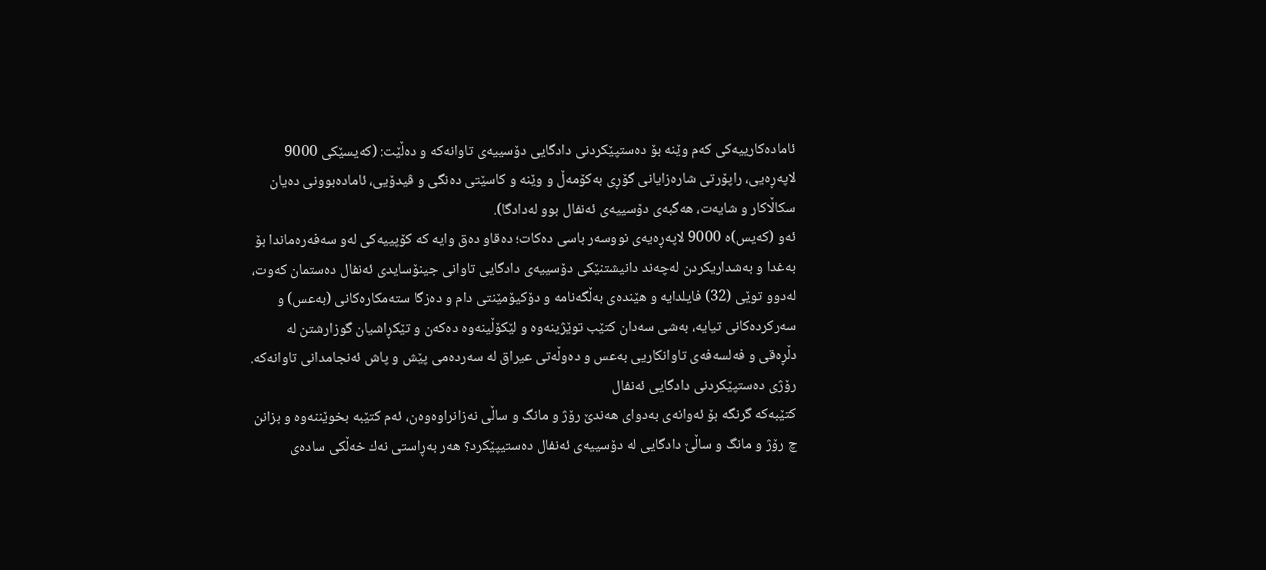ئاماده‌كارییه‌كی كه‌م وێنه‌ بۆ ده‌ستپێكردنی دادگایی دۆسییه‌ی تاوانه‌كه‌ و ده‌ڵێت: (كه‌یسێكی 9000 لاپه‌ڕه‌یی، راپۆرتی شاره‌زایانی گۆڕی به‌كۆمه‌ڵ و وێنه‌ و كاسێتی ده‌نگی و ڤیدۆیی، ئاماده‌بوونی ده‌یان سكاڵاكار و شایه‌ت، هه‌گبه‌ی دۆسییه‌ی ئه‌نفال بوو له‌دادگا).
ئه‌و (كه‌یس)ە 9000 لاپه‌ڕه‌یه‌ی نووسه‌ر باسی ده‌كات؛ ده‌قاو ده‌ق وایه‌ كه‌ كۆپییه‌كی له‌و سه‌فه‌ره‌ماندا بۆ به‌غدا و به‌شداریكردن له‌چه‌ند دانیشتنێكی دۆسییه‌ی دادگایی تاوانی جینۆسایدی ئه‌نفال ده‌ستمان كه‌وت، له‌دوو توێی (32) فایلدایه‌ و هێنده‌ی به‌ڵگه‌نامه‌ و دۆكیۆمێنتی دام و ده‌زگا سته‌مكاره‌كانی (به‌عس) و سه‌ركرده‌كانی تیایه،‌ به‌شی سه‌دان كتێب توێژینه‌وه‌ و لێكۆڵینه‌وه‌ ده‌كه‌ن و تێكڕاشیان گوزارشتن له‌ دڵڕه‌قی و فه‌لسه‌فه‌ی تاوانكاریی به‌عس و ده‌وڵه‌تی عیراق له‌ سه‌رده‌می پێش و پاش ئه‌نجامدانی تاوانه‌كه‌.
رۆژی ده‌ستپێكردنی دادگایی ئه‌نفال
كتێبه‌كه‌ گرنگه‌ بۆ ئه‌وانه‌ی به‌دوای هه‌ندێ رۆژ و مانگ و ساڵی نه‌زانراوه‌وه‌ن، ئه‌م كتێبه‌ بخوێننه‌وه‌ و بزانن چ رۆژ و مانگ و ساڵێ دادگایی له‌ دۆسییه‌ی ئه‌نفال ده‌ستیپێكرد؟ هه‌ر به‌ڕاستی نه‌ك خه‌ڵكی ساده‌ی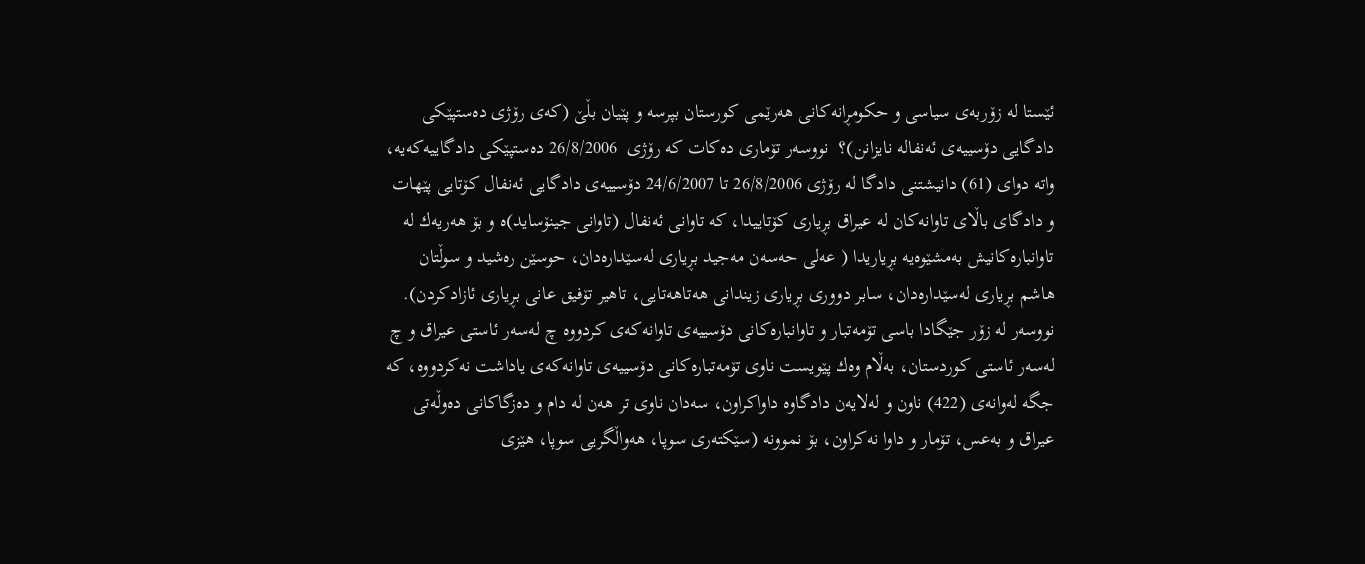ئێستا له‌ زۆربه‌ی سیاسی و حكومڕانه‌كانی هه‌رێمی كورستان بپرسه‌ و پێیان بڵێ (كه‌ی رۆژی ده‌ستپێكی دادگایی دۆسییه‌ی ئه‌نفاله‌ نایزانن)؟  نووسه‌ر تۆماری ده‌كات كه‌ رۆژی  26/8/2006 ده‌ستپێكی دادگاییه‌كه‌یه‌، واته‌ دوای (61) دانیشتنی دادگا له‌ رۆژی 26/8/2006 تا 24/6/2007 دۆسییه‌ی دادگایی ئه‌نفال كۆتایی پێهات و دادگای باڵای تاوانه‌كان له‌ عیراق بڕیاری كۆتاییدا، كه‌ تاوانی ئه‌نفال (تاوانی جینۆساید)ە و بۆ هه‌ریه‌ك له‌ تاوانباره‌كانیش به‌مشێوه‌یه‌ بڕیاریدا ( عه‌لی حه‌سه‌ن مه‌جید بڕیاری له‌سێداره‌دان، حوسێن ره‌شید و سوڵتان هاشم بڕیاری له‌سێداره‌دان، سابر دووری بڕیاری زیندانی هه‌تاهه‌تایی، تاهیر تۆفیق عانی بڕیاری ئازادكردن).
نووسه‌ر له‌ زۆر جێگادا باسی تۆمه‌تبار و تاوانباره‌كانی دۆسییه‌ی تاوانه‌كه‌ی كردووه‌ چ له‌سه‌ر ئاستی عیراق و چ له‌سه‌ر ئاستی كوردستان، به‌ڵام وه‌ك پێویست ناوی تۆمه‌تباره‌كانی دۆسییه‌ی تاوانه‌كه‌ی یاداشت نه‌كردووه‌، كه‌ جگه‌ له‌وانه‌ی (422) ناون و له‌لایه‌ن دادگاوه‌ داواكراون، سه‌دان ناوی تر هه‌ن له‌ دام و ده‌زگاكانی ده‌وڵه‌تی عیراق و به‌عس، تۆمار و داوا نه‌كراون، بۆ نموونه‌ (سێكته‌ری سوپا، هه‌واڵگریی سوپا، هێزی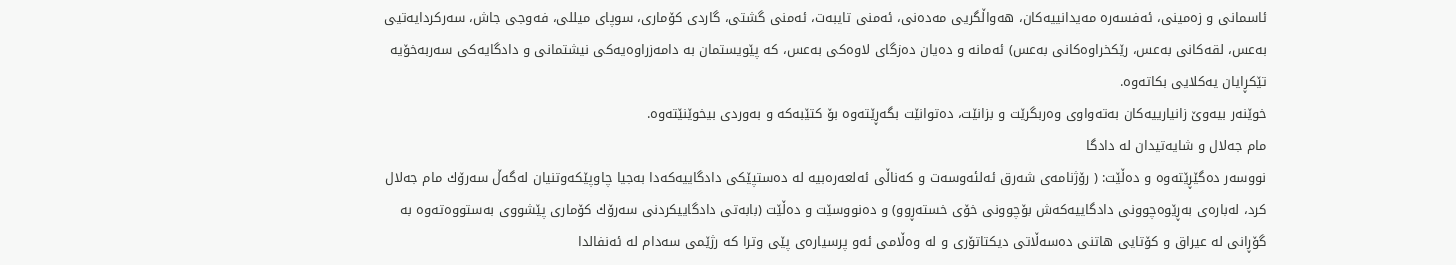ئاسمانی و زه‌مینی، ئه‌فسه‌ره‌ مه‌یدانییه‌كان، هه‌واڵگریی مه‌ده‌نی، ئه‌منی تایبه‌ت، ئه‌منی گشتی، گاردی كۆماری، سوپای میللی، فه‌وجی جاش، سه‌ركردایه‌تیی به‌عس، لقه‌كانی به‌عس، رێكخراوه‌كانی به‌عس) ئه‌مانه‌ و ده‌یان ده‌زگای لاوه‌كی به‌عس، كه‌ پێویستمان به‌ دامه‌زراوه‌یه‌كی نیشتمانی و دادگایه‌كی سه‌ربه‌خۆیه‌ تێكڕایان یه‌كلایی بكاته‌وه‌.
خوێنه‌ر بیه‌وێ زانیارییه‌كان به‌ته‌واوی وه‌ربگرێت و بزانێت، ده‌توانێت بگه‌ڕێته‌وه‌ بۆ كتێبه‌كه‌ و به‌وردی بیخوێنێته‌وه‌.
مام جه‌لال و شایه‌تیدان له ‌دادگا
نووسه‌ر ده‌گێڕێته‌وه‌ و ده‌ڵێت: ( رۆژنامه‌ی شه‌رق ئەلئە‌وسه‌ت و كه‌ناڵی ئه‌لعه‌ره‌بیه‌ له‌ ده‌ستپێكی دادگاییه‌كه‌دا به‌جیا چاوپێكه‌وتنیان له‌گه‌ڵ سه‌رۆك مام جه‌لال كرد، له‌باره‌ی به‌ڕێوه‌چوونی دادگاییه‌كه‌ش بۆچوونی خۆی خسته‌ڕوو) و ده‌نووسێت و ده‌ڵێت (بابه‌تی دادگاییكردنی سه‌رۆك كۆماری پێشووی به‌ستووه‌ته‌وه‌ به‌ گۆڕانی له‌ عیراق و كۆتایی هاتنی ده‌سه‌ڵاتی دیكتاتۆری و له‌ وه‌ڵامی ئه‌و پرسیاره‌ی پێی وترا كه‌ رژێمی سه‌دام له‌ ئه‌نفالدا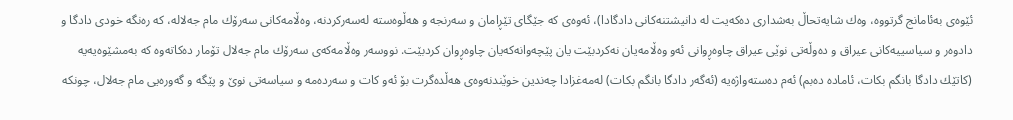ئێوه‌ی به‌ئامانج گرتووه‌، وه‌ك شایه‌تحاڵ به‌شداری ده‌كه‌یت له‌ دانیشتنه‌كانی دادگادا)، ئه‌وه‌ی كه‌ جێگای تێڕامان و سه‌رنجه‌ و هه‌ڵوه‌سته‌ له‌سه‌ركردنه‌، وه‌ڵامه‌كانی سه‌رۆك مام جه‌لاله‌، كه‌ ره‌نگه‌ خودی دادگا و دادوه‌ر و سیاسییه‌كانی عیراق و ده‌وڵه‌تی نوێی عیراق چاوه‌ڕوانی ئه‌و وه‌ڵامه‌یان نه‌كردبێت یان پێچه‌وانه‌كه‌یان چاوه‌ڕوان كردبێت. نووسه‌ر وه‌ڵامه‌كه‌ی سه‌رۆك مام جه‌لال تۆمار ده‌كاته‌وه‌ كه‌ به‌مشێوه‌یەیە‌ (كاتێك دادگا بانگم بكات، ئاماده‌ ده‌بم) ئه‌م ده‌سته‌واژه‌یه‌ (ئه‌گه‌ر دادگا بانگم بكات) له‌مه‌غزادا چه‌ندین خوێندنه‌وه‌ی هه‌ڵده‌گرت بۆ ئه‌و كات و سه‌رده‌مه‌ و سیاسه‌تی نوێ و پێگه‌ و گه‌وره‌یی مام جه‌لال، چونكه‌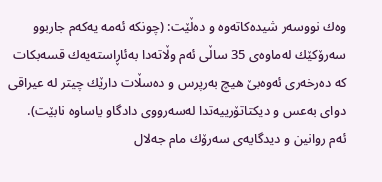وه‌ك نووسه‌ر شیده‌كاته‌وه‌ و ده‌ڵێت: (چونكه‌ ئه‌مه‌ یه‌كه‌م جاربوو سه‌رۆكێك له‌ماوه‌ی 35 ساڵی ئه‌م وڵاته‌دا به‌ئاڕاسته‌یه‌ك قسه‌بكات كه‌ ده‌رخه‌ری ئه‌وه‌بێ هیچ به‌رپرس و ده‌سڵات دارێك چیتر له‌ عیراقی دوای به‌عس و دیكتاتۆرییه‌تدا له‌سه‌رووی دادگاو یاساوه‌ نابێت).
ئه‌م روانین و دیدگایه‌ی سه‌رۆك مام جه‌لال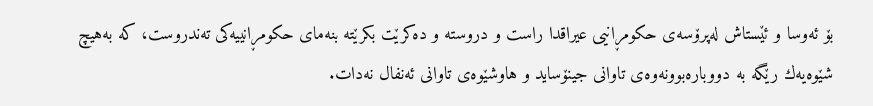بۆ ئه‌وسا و ئێستاش له‌پرۆسه‌ی حكومڕانیی عیراقدا راست و دروسته‌ و ده‌كرێت بكرێته‌ بنه‌مای حكومڕانییه‌كی ته‌ندروست، كه‌ به‌هیچ شێوه‌یه‌ك رێگه‌ به‌ دووباره‌بوونه‌وه‌ی تاوانی جینۆساید و هاوشێوه‌ی تاوانی ئه‌نفال نه‌دات.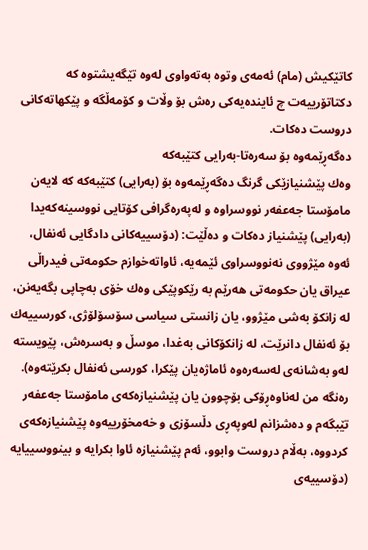كاتێكیش (مام) ئه‌مه‌ی وتوه‌ به‌ته‌واوی له‌وه‌ تێگه‌یشتوه‌ كه‌ دكتاتۆرییه‌ت چ ئاینده‌یه‌كی ره‌ش بۆ وڵات و كۆمه‌ڵگه‌ و پێكهاته‌كانی دروست ده‌كات.
ده‌گه‌ڕێمه‌وه‌ بۆ سه‌ره‌تا-به‌رایی كتێبه‌كه‌
وه‌ك پێشنیازێكی گرنگ ده‌گه‌ڕێمه‌وه‌ بۆ (به‌رایی) كتێبه‌كه‌ كه‌ لایه‌ن مامۆستا جه‌عفه‌ر نووسراوه‌ و له‌په‌ره‌گرافی كۆتایی نووسینه‌كه‌یدا (به‌رایی) پێشنیاز ده‌كات و ده‌ڵێت: (دۆسییه‌كانی دادگایی ئه‌نفال، ئه‌وه‌ مێژووی نه‌نووسراوی ئێمه‌یه‌، ئاواته‌خوازم حكومه‌تی فیدراڵی عیراق یان حكومه‌تی هه‌رێم به‌ رێكوپێكی وه‌ك خۆی به‌چاپی بگه‌یه‌نن، له‌ زانكۆ به‌شی مێژوو، یان زانستی سیاسی سۆسۆلۆژی، كورسییه‌ك بۆ ئه‌نفال دانرێت، له‌ زانكۆكانی به‌غدا، موسڵ و به‌سره‌ش، پێویسته‌ له‌و به‌شانه‌ی له‌سه‌ره‌وه‌ ئاماژه‌یان پێكرا، كورسی ئه‌نفال بكرێته‌وه‌).
ره‌نگه‌ من له‌ناوه‌ڕۆكی بۆچوون یان پێشنیازه‌كه‌ی مامۆستا جه‌عفه‌ر تێبگه‌م و ده‌شزانم له‌وپه‌ڕی دڵسۆزی و خه‌مخۆرییه‌وه‌ پێشنیازه‌كه‌ی كردووه‌، به‌ڵام دروست وابوو، ئه‌م پێشنیازه‌ ئاوا بكرایه‌ و بینووسییایه‌ (دۆسییه‌ی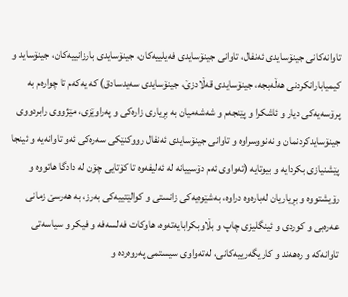تاوانه‌كانی جینۆسایدی ئه‌نفال، تاوانی جینۆسایدی فه‌یلییه‌كان، جینۆسایدی با‌رزانییه‌كان، جینۆساید و كیمیابارانكردنی هه‌ڵه‌بجه‌، جینۆسایدی قه‌ڵادزێ، جینۆسایدی سه‌یدسادق) كه‌ یه‌كه‌م تا چواره‌م به‌ پرۆسه‌یه‌كی دیار و ئاشكرا و پێنجه‌م و شه‌شه‌میان به‌ بڕیاری زاره‌كی و په‌راوێزی، مێژووی رابردووی جینۆسایدكردنمان و نه‌نووسراوه‌ و تاوانی جینۆسایدی ئه‌نفال رووكنێكی سه‌ره‌كی ئه‌و تاوانه‌یه‌ و ئینجا پێشنیازی بكردایه‌ و بیوتایه‌ (ته‌واوی ئه‌م دۆسییانه‌ له‌ ئه‌لیفه‌وه‌ تا كۆتایی چۆن ‌له‌ دادگا هاتووه‌ و رۆیشتووه‌ و بڕیاریان له‌باره‌وه‌ دراوه‌، به‌شێوه‌یه‌كی زانستی و كوالێتییه‌كی به‌رز، به‌ هه‌رسێ زمانی عه‌ره‌بی و كوردی و ئینگلیزی چاپ و بڵاوبكرابایه‌ته‌وه‌، هاوكات فه‌لسه‌فه‌ و فیكر و سیاسه‌تی تاوانه‌كه‌ و ره‌هه‌ند و كاریگه‌رییه‌كانی، له‌ته‌واوی سیستمی په‌روه‌رده‌ و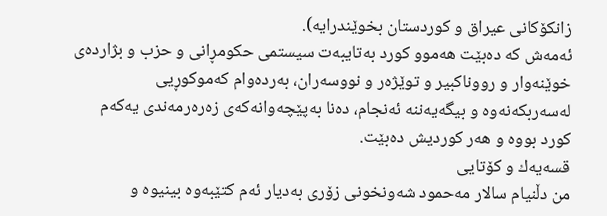زانكۆكانی عیراق و كوردستان بخوێندرایه‌).
ئه‌مه‌ش كه‌ ده‌بێت هه‌موو كورد به‌تایبه‌ت سیستمی حكومڕانی و حزب و بژارده‌ی خوێنه‌وار و رووناكبیر و توێژه‌ر و نووسه‌ران، به‌رده‌وام كه‌موكوڕیی له‌سه‌ربكه‌نه‌وه‌ و بیگه‌یه‌ننه‌ ئه‌نجام، ده‌نا به‌پێچه‌وانه‌كه‌ی زه‌ره‌رمه‌ندی یه‌كه‌م كورد بووه‌ و هه‌ر كوردیش ده‌بێت.
قسه‌یه‌ك و كۆتایی
من دڵنیام سالار مه‌حمود شه‌ونخونی زۆری به‌دیار ئه‌م كتێبه‌وه‌ بینیوه‌ و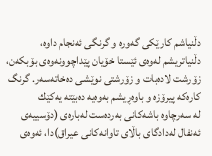دڵنیاشم كارێكی گه‌وره‌ و گرنگی ئه‌نجام داوه‌، دڵنیاتریشم له‌وه‌ی ئێستا خۆیان پێداچوونه‌وه‌ی بۆبكه‌ن، زۆرشت لاده‌بات و زۆرشتی نوێشی ده‌خاته‌سه‌ر. گرنگ كاره‌كه‌ پیرۆزه‌ و باوه‌ڕیشم به‌وه‌یه‌ ده‌بێته‌ یه‌كێك له ‌سه‌رچاوه‌ باشه‌كانی به‌رده‌ست له‌باره‌ی (دۆسییه‌ی ئه‌نفال له‌دادگای باڵای تاوانه‌كانی عیراق)دا، ئه‌وه‌ی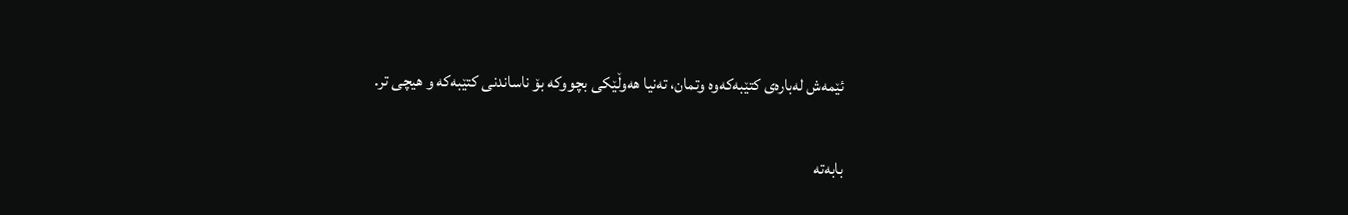ئێمه‌ش له‌باره‌ی كتێبه‌كه‌وه‌ وتمان، ته‌نیا هه‌وڵێكی بچووكه‌ بۆ ناساندنی كتێبه‌كه‌ و هیچی تر.

بابەتە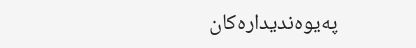پەیوەندیدارەکان